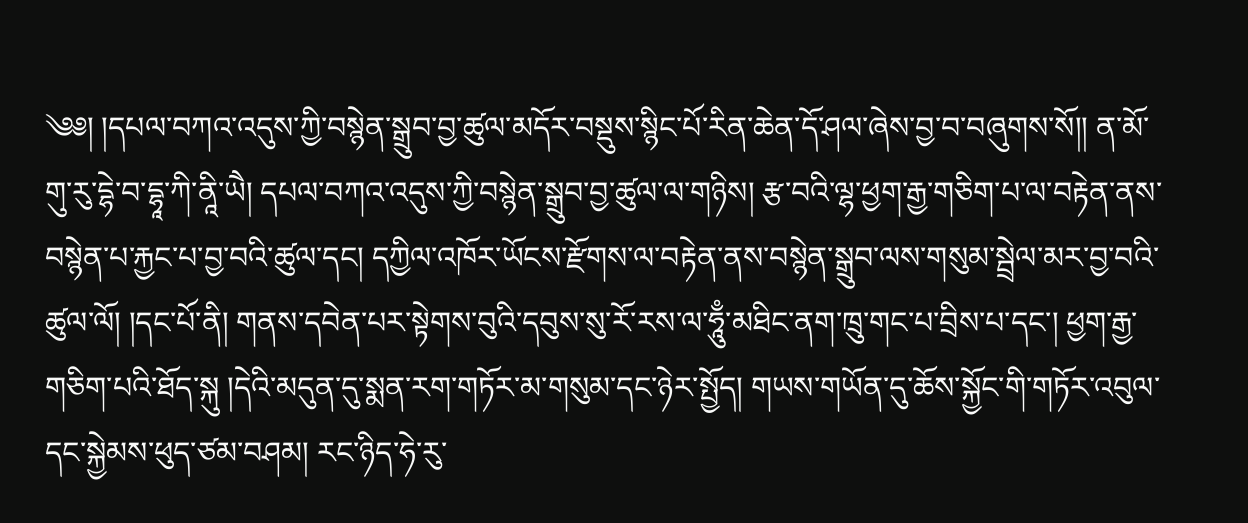༄༅། །དཔལ་བཀའ་འདུས་ཀྱི་བསྙེན་སྒྲུབ་བྱ་ཚུལ་མདོར་བསྡུས་སྙིང་པོ་རིན་ཆེན་དོ་ཤལ་ཞེས་བྱ་བ་བཞུགས་སོ།། ན་མོ་གུ་རུ་དྷེ་བ་དྷཱ་ཀི་ནཱི་ཡཻ། དཔལ་བཀའ་འདུས་ཀྱི་བསྙེན་སྒྲུབ་བྱ་ཚུལ་ལ་གཉིས། རྩ་བའི་ལྷ་ཕྱག་རྒྱ་གཅིག་པ་ལ་བརྟེན་ནས་བསྙེན་པ་རྐྱང་པ་བྱ་བའི་ཚུལ་དང། དཀྱིལ་འཁོར་ཡོངས་རྫོགས་ལ་བརྟེན་ནས་བསྙེན་སྒྲུབ་ལས་གསུམ་སྦྲེལ་མར་བྱ་བའི་ཚུལ་ལོ། །དང་པོ་ནི། གནས་དབེན་པར་སྟེགས་བུའི་དབུས་སུ་རོ་རས་ལ་ཧཱུྃ་མཐིང་ནག་ཁྲུ་གང་པ་བྲིས་པ་དང་། ཕྱག་རྒྱ་གཅིག་པའི་ཐོད་སྐུ །དེའི་མདུན་དུ་སྨན་རག་གཏོར་མ་གསུམ་དང་ཉེར་སྤྱོད། གཡས་གཡོན་དུ་ཆོས་སྐྱོང་གི་གཏོར་འབུལ་དང་སྐྱེམས་ཕུད་ཙམ་བཤམ། རང་ཉིད་ཧེ་རུ་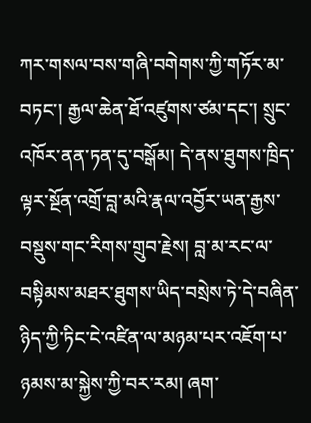ཀར་གསལ་བས་གཞི་བགེགས་ཀྱི་གཏོར་མ་བཏང་། རྒྱལ་ཆེན་ཐོ་འཛུགས་ཙམ་དང་། སྲུང་འཁོར་ནན་ཏན་དུ་བསྒོམ། དེ་ནས་ཐུགས་ཁྲིད་ལྟར་སྔོན་འགྲོ་བླ་མའི་རྣལ་འབྱོར་ཡན་རྒྱས་བསྡུས་གང་རིགས་གྲུབ་རྗེས། བླ་མ་རང་ལ་བསྟིམས་མཐར་ཐུགས་ཡིད་བསྲེས་ཏེ་དེ་བཞིན་ཉིད་ཀྱི་ཏིང་ངེ་འཛིན་ལ་མཉམ་པར་འཇོག་པ་ཉམས་མ་སྐྱེས་ཀྱི་བར་རམ། ཞག་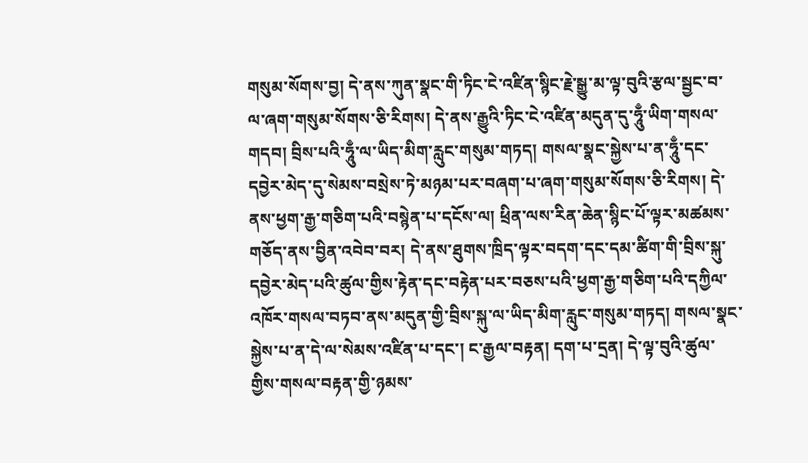གསུམ་སོགས་བྱ། དེ་ནས་ཀུན་སྣང་གི་ཏིང་ངེ་འཛིན་སྙིང་རྗེ་སྒྱུ་མ་ལྟ་བུའི་རྩལ་སྦྱང་བ་ལ་ཞག་གསུམ་སོགས་ཅི་རིགས། དེ་ནས་རྒྱུའི་ཏིང་ངེ་འཛིན་མདུན་དུ་ཧཱུྃ་ཡིག་གསལ་གདབ། བྲིས་པའི་ཧཱུྃ་ལ་ཡིད་མིག་རླུང་གསུམ་གཏད། གསལ་སྣང་སྐྱེས་པ་ན་ཧཱུྃ་དང་དབྱེར་མེད་དུ་སེམས་བསྲེས་ཏེ་མཉམ་པར་བཞག་པ་ཞག་གསུམ་སོགས་ཅི་རིགས། དེ་ནས་ཕྱག་རྒྱ་གཅིག་པའི་བསྙེན་པ་དངོས་ལ། ཕྲིན་ལས་རིན་ཆེན་སྙིང་པོ་ལྟར་མཚམས་གཅོད་ནས་བྱིན་འབེབ་བར། དེ་ནས་ཐུགས་ཁྲིད་ལྟར་བདག་དང་དམ་ཚིག་གི་བྲིས་སྐུ་དབྱེར་མེད་པའི་ཚུལ་གྱིས་རྟེན་དང་བརྟེན་པར་བཅས་པའི་ཕྱག་རྒྱ་གཅིག་པའི་དཀྱིལ་འཁོར་གསལ་བཏབ་ནས་མདུན་གྱི་བྲིས་སྐུ་ལ་ཡིད་མིག་རླུང་གསུམ་གཏད། གསལ་སྣང་སྐྱེས་པ་ན་དེ་ལ་སེམས་འཛིན་པ་དང་། ང་རྒྱལ་བརྟན། དག་པ་དྲན། དེ་ལྟ་བུའི་ཚུལ་གྱིས་གསལ་བརྟན་གྱི་ཉམས་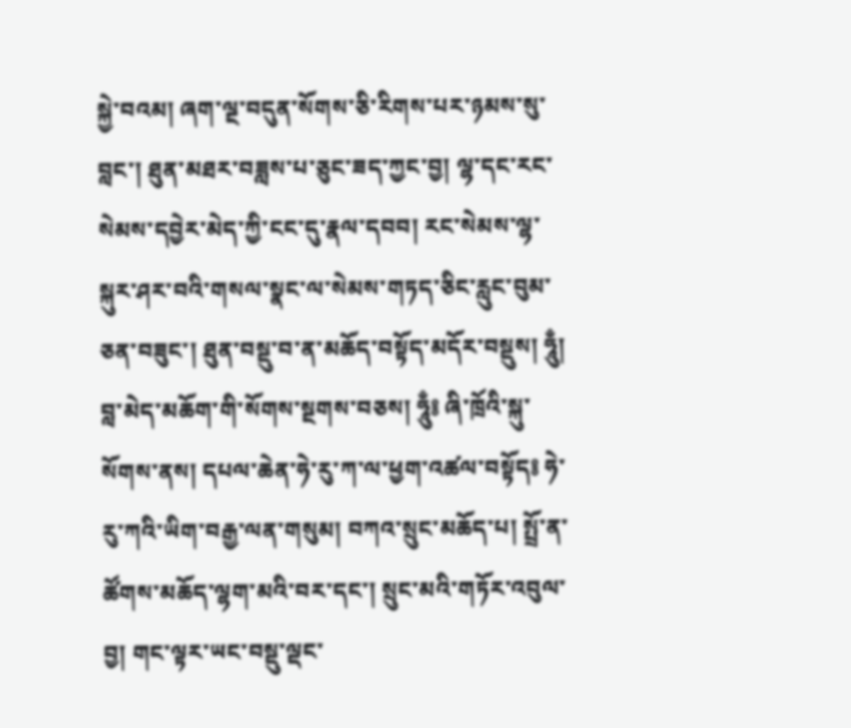སྐྱེ་བའམ། ཞག་ལྔ་བདུན་སོགས་ཅི་རིགས་པར་ཉམས་སུ་བླང་། ཐུན་མཐར་བཟླས་པ་ཅུང་ཟད་ཀྱང་བྱ། ལྷ་དང་རང་སེམས་དབྱེར་མེད་ཀྱི་ངང་དུ་རྣལ་དབབ། རང་སེམས་ལྷ་སྐུར་ཤར་བའི་གསལ་སྣང་ལ་སེམས་གཏད་ཅིང་རླུང་བུམ་ཅན་བཟུང་། ཐུན་བསྡུ་བ་ན་མཆོད་བསྟོད་མདོར་བསྡུས། ཧཱུྃ། བླ་མེད་མཆོག་གི་སོགས་སྔགས་བཅས། ཧཱུྃ༔ ཞི་ཁྲོའི་སྐུ་སོགས་ནས། དཔལ་ཆེན་ཧེ་རུ་ཀ་ལ་ཕྱག་འཚལ་བསྟོད༔ ཧེ་རུ་ཀའི་ཡིག་བརྒྱ་ལན་གསུམ། བཀའ་སྲུང་མཆོད་པ། སྤྲོ་ན་ཚོགས་མཆོད་ལྷག་མའི་བར་དང་། སྲུང་མའི་གཏོར་འབུལ་བྱ། གང་ལྟར་ཡང་བསྡུ་ལྡང་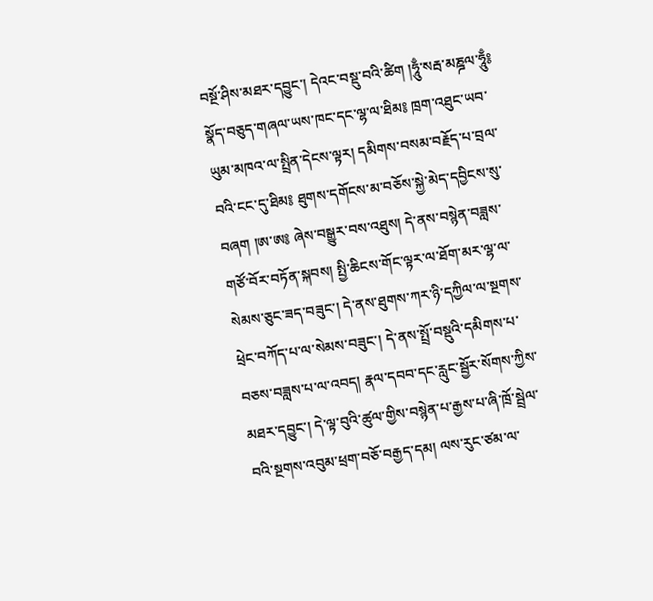བསྔོ་ཤིས་མཐར་དབྱུང་། དེའང་བསྡུ་བའི་ཚིག །ཧཱུྃ་སརྦ་མཎྜལ་ཧཱུྃ༔ སྣོད་བཅུད་གཞལ་ཡས་ཁང་དང་ལྷ་ལ་ཐིམ༔ ཁྲག་འཐུང་ཡབ་ཡུམ་མཁའ་ལ་སྤྲིན་དེངས་ལྟར། དམིགས་བསམ་བརྗོད་པ་བྲལ་བའི་ངང་དུ་ཐིམ༔ ཐུགས་དགོངས་མ་བཅོས་སྐྱེ་མེད་དབྱིངས་སུ་བཞག །ཨ་ཨ༔ ཞེས་བསྒྱུར་བས་འཐུས། དེ་ནས་བསྙེན་བཟླས་གཙོ་བོར་བཏོན་སྐབས། སྤྱི་ཆིངས་གོང་ལྟར་ལ་ཐོག་མར་ལྷ་ལ་སེམས་ཅུང་ཟད་བཟུང་། དེ་ནས་ཐུགས་ཀར་ཉི་དཀྱིལ་ལ་སྔགས་ཕྲེང་བཀོད་པ་ལ་སེམས་བཟུང་། དེ་ནས་སྤྲོ་བསྡུའི་དམིགས་པ་བཅས་བཟླས་པ་ལ་འབད། རྣལ་དབབ་དང་རླུང་སྦྱོར་སོགས་ཀྱིས་མཐར་དབྱུང་། དེ་ལྟ་བུའི་ཚུལ་གྱིས་བསྙེན་པ་རྒྱས་པ་ཞི་ཁྲོ་སྦྲེལ་བའི་སྔགས་འབུམ་ཕྲག་བཅོ་བརྒྱད་དམ། ལས་རུང་ཙམ་ལ་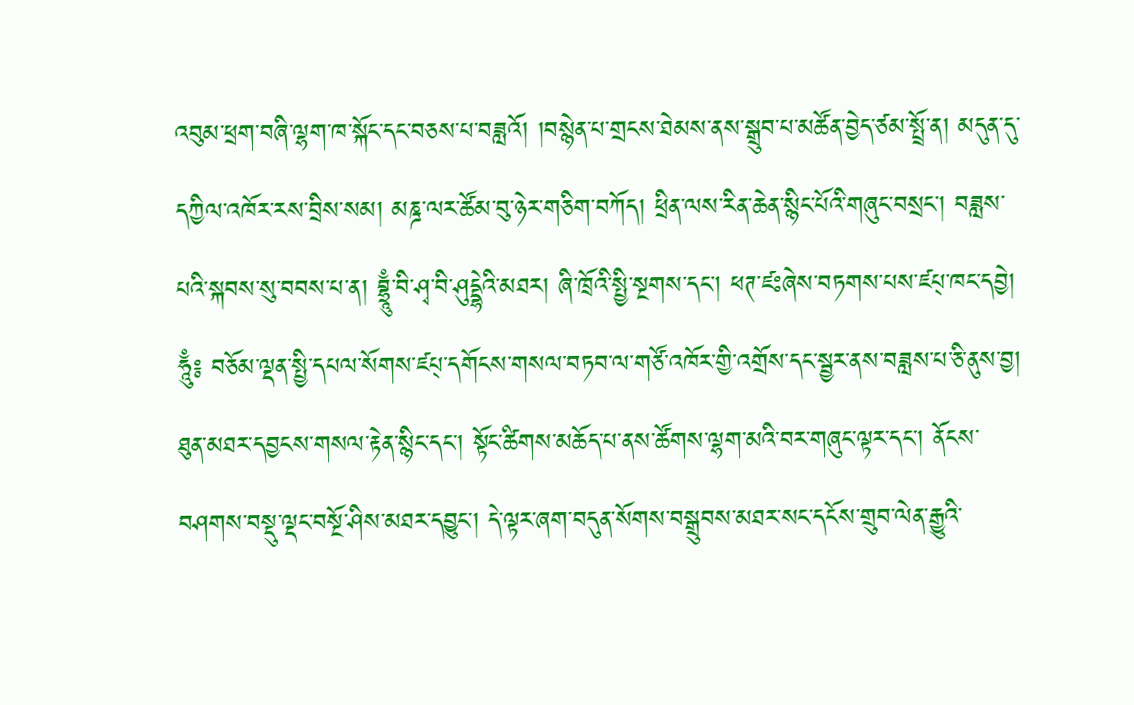འབུམ་ཕྲག་བཞི་ལྷག་ཁ་སྐོང་དང་བཅས་པ་བཟླའོ། །བསྙེན་པ་གྲངས་ཐེམས་ནས་སྒྲུབ་པ་མཚོན་བྱེད་ཙམ་སྤྲོ་ན། མདུན་དུ་དཀྱིལ་འཁོར་རས་བྲིས་སམ། མཎྜ་ལར་ཚོམ་བུ་ཉེར་གཅིག་བཀོད། ཕྲིན་ལས་རིན་ཆེན་སྙིང་པོའི་གཞུང་བསྲང་། བཟླས་པའི་སྐབས་སུ་བབས་པ་ན། བྷྲཱུྃ་བི་ཤྭ་བི་ཤུདྡྷེའི་མཐར། ཞི་ཁྲོའི་སྤྱི་སྔགས་དང་། ཕཊ་ཛཿཞེས་བཏགས་པས་ཛཔ྄་ཁང་དབྱེ། ཧཱུྃ༔ བཅོམ་ལྡན་སྤྱི་དཔལ་སོགས་ཛཔ྄་དགོངས་གསལ་བཏབ་ལ་གཙོ་འཁོར་གྱི་འགྲོས་དང་སྦྱར་ནས་བཟླས་པ་ཅི་ནུས་བྱ། ཐུན་མཐར་དབྱངས་གསལ་རྟེན་སྙིང་དང་། སྟོང་ཚིགས་མཆོད་པ་ནས་ཚོགས་ལྷག་མའི་བར་གཞུང་ལྟར་དང་། ནོངས་བཤགས་བསྡུ་ལྡང་བསྔོ་ཤིས་མཐར་དབྱུང་། དེ་ལྟར་ཞག་བདུན་སོགས་བསྒྲུབས་མཐར་སང་དངོས་གྲུབ་ལེན་རྒྱུའི་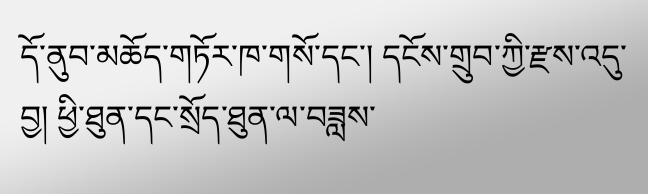དོ་ནུབ་མཆོད་གཏོར་ཁ་གསོ་དང་། དངོས་གྲུབ་ཀྱི་རྫས་འདུ་བྱ། ཕྱི་ཐུན་དང་སྲོད་ཐུན་ལ་བཟླས་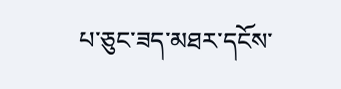པ་ཅུང་ཟད་མཐར་དངོས་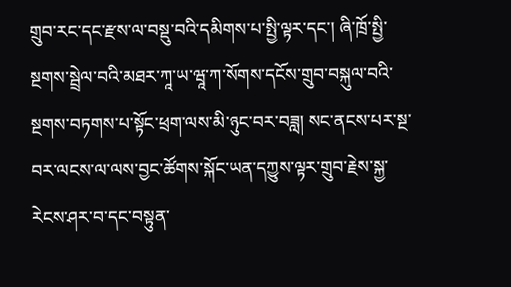གྲུབ་རང་དང་རྫས་ལ་བསྡུ་བའི་དམིགས་པ་སྤྱི་ལྟར་དང་། ཞི་ཁྲོ་སྤྱི་སྔགས་སྦྲེལ་བའི་མཐར་ཀཱ་ཡ་ཝཱ་ཀ་སོགས་དངོས་གྲུབ་བསྐུལ་བའི་སྔགས་བཏགས་པ་སྟོང་ཕྲག་ལས་མི་ཉུང་བར་བཟླ། སང་ནངས་པར་སྔ་བར་ལངས་ལ་ལས་བྱང་ཚོགས་སྐོང་ཡན་དཀྱུས་ལྟར་གྲུབ་རྗེས་སྐྱ་རེངས་ཤར་བ་དང་བསྟུན་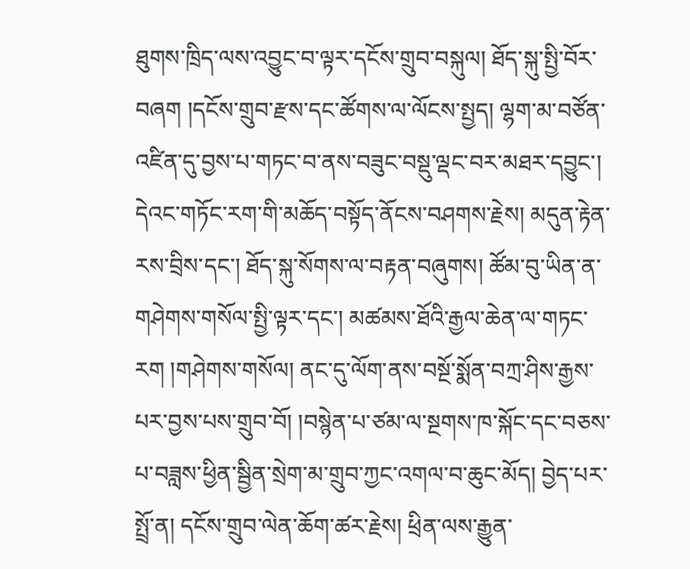ཐུགས་ཁྲིད་ལས་འབྱུང་བ་ལྟར་དངོས་གྲུབ་བསྐུལ། ཐོད་སྐུ་སྤྱི་བོར་བཞག །དངོས་གྲུབ་རྫས་དང་ཚོགས་ལ་ལོངས་སྤྱད། ལྷག་མ་བཙོན་འཛིན་དུ་བྱས་པ་གཏང་བ་ནས་བཟུང་བསྡུ་ལྡང་བར་མཐར་དབྱུང་། དེའང་གཏོང་རག་གི་མཆོད་བསྟོད་ནོངས་བཤགས་རྗེས། མདུན་རྟེན་རས་བྲིས་དང་། ཐོད་སྐུ་སོགས་ལ་བརྟན་བཞུགས། ཚོམ་བུ་ཡིན་ན་གཤེགས་གསོལ་སྤྱི་ལྟར་དང་། མཚམས་ཐོའི་རྒྱལ་ཆེན་ལ་གཏང་རག །གཤེགས་གསོལ། ནང་དུ་ལོག་ནས་བསྔོ་སྨོན་བཀྲ་ཤིས་རྒྱས་པར་བྱས་པས་གྲུབ་བོ། །བསྙེན་པ་ཙམ་ལ་སྔགས་ཁ་སྐོང་དང་བཅས་པ་བཟླས་ཕྱིན་སྦྱིན་སྲེག་མ་གྲུབ་ཀྱང་འགལ་བ་ཆུང་མོད། བྱེད་པར་སྤྲོ་ན། དངོས་གྲུབ་ལེན་ཆོག་ཚར་རྗེས། ཕྲིན་ལས་རྒྱུན་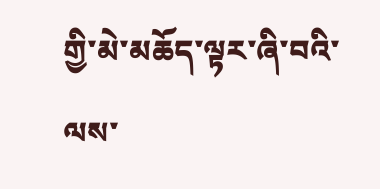གྱི་མེ་མཆོད་ལྟར་ཞི་བའི་ལས་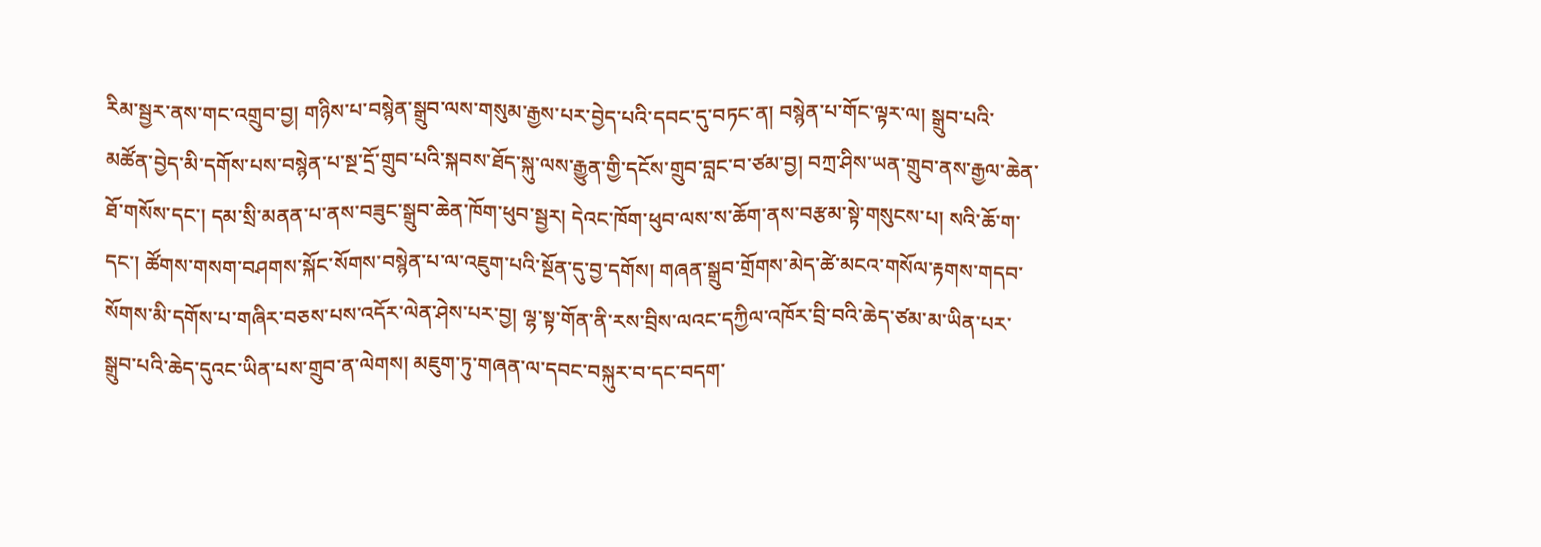རིམ་སྦྱར་ནས་གང་འགྲུབ་བྱ། གཉིས་པ་བསྙེན་སྒྲུབ་ལས་གསུམ་རྒྱས་པར་བྱེད་པའི་དབང་དུ་བཏང་ན། བསྙེན་པ་གོང་ལྟར་ལ། སྒྲུབ་པའི་མཚོན་བྱེད་མི་དགོས་པས་བསྙེན་པ་སྔ་དྲོ་གྲུབ་པའི་སྐབས་ཐོད་སྐུ་ལས་རྒྱུན་གྱི་དངོས་གྲུབ་བླང་བ་ཙམ་བྱ། བཀྲ་ཤིས་ཡན་གྲུབ་ནས་རྒྱལ་ཆེན་ཐོ་གསོས་དང་། དམ་སྲི་མནན་པ་ནས་བཟུང་སྒྲུབ་ཆེན་ཁོག་ཕུབ་སྦྱར། དེའང་ཁོག་ཕུབ་ལས་ས་ཆོག་ནས་བརྩམ་སྟེ་གསུངས་པ། སའི་ཆོ་ག་དང་། ཚོགས་གསག་བཤགས་སྐོང་སོགས་བསྙེན་པ་ལ་འཇུག་པའི་སྔོན་དུ་བྱ་དགོས། གཞན་སྒྲུབ་གྲོགས་མེད་ཚེ་མངའ་གསོལ་རྟགས་གདབ་སོགས་མི་དགོས་པ་གཞིར་བཅས་པས་འདོར་ལེན་ཤེས་པར་བྱ། ལྷ་སྟ་གོན་ནི་རས་བྲིས་ལའང་དཀྱིལ་འཁོར་བྲི་བའི་ཆེད་ཙམ་མ་ཡིན་པར་སྒྲུབ་པའི་ཆེད་དུའང་ཡིན་པས་གྲུབ་ན་ལེགས། མཇུག་ཏུ་གཞན་ལ་དབང་བསྐུར་བ་དང་བདག་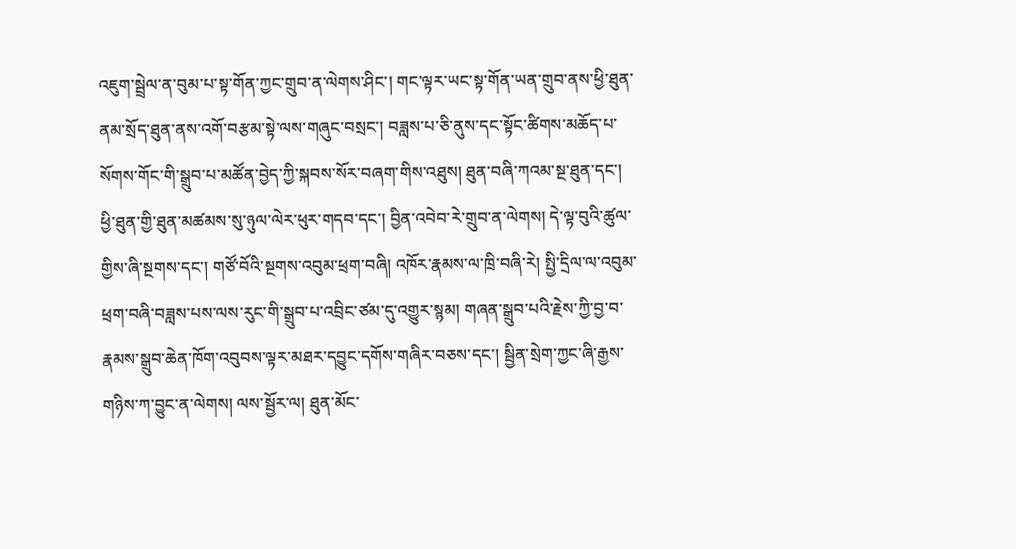འཇུག་སྦྲེལ་ན་བུམ་པ་སྟ་གོན་ཀྱང་གྲུབ་ན་ལེགས་ཤིང་། གང་ལྟར་ཡང་སྟ་གོན་ཡན་གྲུབ་ནས་ཕྱི་ཐུན་ནམ་སྲོད་ཐུན་ནས་འགོ་བརྩམ་སྟེ་ལས་གཞུང་བསྲང་། བཟླས་པ་ཅི་ནུས་དང་སྟོང་ཚིགས་མཆོད་པ་སོགས་གོང་གི་སྒྲུབ་པ་མཚོན་བྱེད་ཀྱི་སྐབས་སོར་བཞག་གིས་འཐུས། ཐུན་བཞི་ཀའམ་སྔ་ཐུན་དང་། ཕྱི་ཐུན་གྱི་ཐུན་མཚམས་སུ་ཉུལ་ལེར་ཕུར་གདབ་དང་། བྱིན་འབེབ་རེ་གྲུབ་ན་ལེགས། དེ་ལྟ་བུའི་ཚུལ་གྱིས་ཞི་སྔགས་དང་། གཙོ་བོའི་སྔགས་འབུམ་ཕྲག་བཞི། འཁོར་རྣམས་ལ་ཁྲི་བཞི་རེ། སྤྱི་དྲིལ་ལ་འབུམ་ཕྲག་བཞི་བཟླས་པས་ལས་རུང་གི་སྒྲུབ་པ་འབྲིང་ཙམ་དུ་འགྱུར་སྙམ། གཞན་སྒྲུབ་པའི་རྗེས་ཀྱི་བྱ་བ་རྣམས་སྒྲུབ་ཆེན་ཁོག་འབུབས་ལྟར་མཐར་དབྱུང་དགོས་གཞིར་བཅས་དང་། སྦྱིན་སྲེག་ཀྱང་ཞི་རྒྱས་གཉིས་ཀ་བྱུང་ན་ལེགས། ལས་སྦྱོར་ལ། ཐུན་མོང་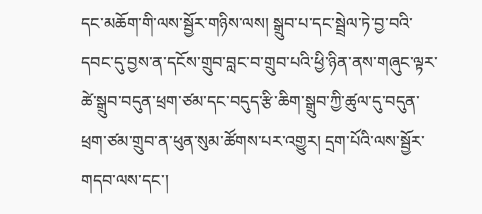དང་མཆོག་གི་ལས་སྦྱོར་གཉིས་ལས། སྒྲུབ་པ་དང་སྦྲེལ་ཏེ་བྱ་བའི་དབང་དུ་བྱས་ན་དངོས་གྲུབ་བླང་བ་གྲུབ་པའི་ཕྱི་ཉིན་ནས་གཞུང་ལྟར་ཚེ་སྒྲུབ་བདུན་ཕྲག་ཙམ་དང་བདུད་རྩི་ཆིག་སྒྲུབ་ཀྱི་ཚུལ་དུ་བདུན་ཕྲག་ཙམ་གྲུབ་ན་ཕུན་སུམ་ཚོགས་པར་འགྱུར། དྲག་པོའི་ལས་སྦྱོར་གདབ་ལས་དང་།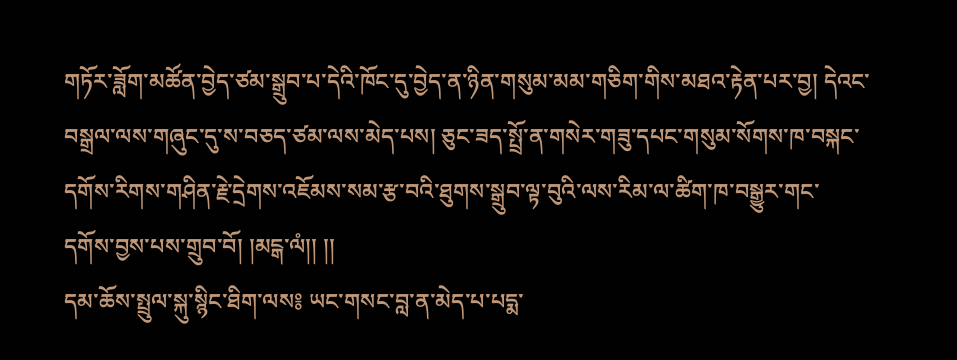གཏོར་ཟློག་མཚོན་བྱེད་ཙམ་སྒྲུབ་པ་དེའི་ཁོང་དུ་བྱེད་ན་ཉིན་གསུམ་མམ་གཅིག་གིས་མཐའ་རྟེན་པར་བྱ། དེའང་བསྒྲལ་ལས་གཞུང་དུ་ས་བཅད་ཙམ་ལས་མེད་པས། ཅུང་ཟད་སྤྲོ་ན་གསེར་གཟུ་དཔང་གསུམ་སོགས་ཁ་བསྐང་དགོས་རིགས་གཤིན་རྗེ་དྲེགས་འཇོམས་སམ་རྩ་བའི་ཐུགས་སྒྲུབ་ལྟ་བུའི་ལས་རིམ་ལ་ཚིག་ཁ་བསྒྱུར་གང་དགོས་བྱས་པས་གྲུབ་བོ། །མངྒ་ལཾ།། །།
དམ་ཆོས་སྤྲུལ་སྐུ་སྙིང་ཐིག་ལས༔ ཡང་གསང་བླ་ན་མེད་པ་པདྨ་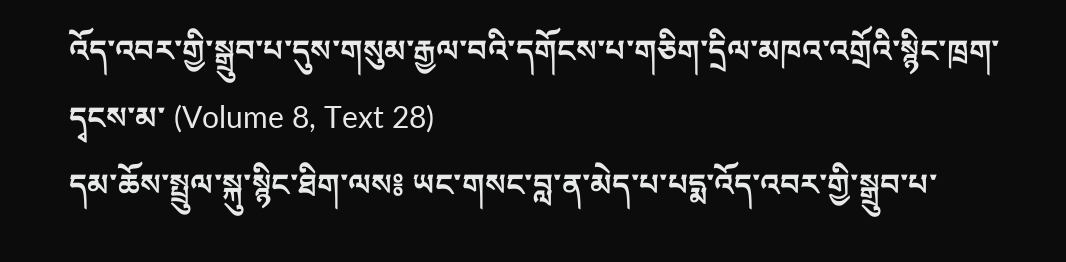འོད་འབར་གྱི་སྒྲུབ་པ་དུས་གསུམ་རྒྱལ་བའི་དགོངས་པ་གཅིག་དྲིལ་མཁའ་འགྲོའི་སྙིང་ཁྲག་དྭངས་མ་ (Volume 8, Text 28)
དམ་ཆོས་སྤྲུལ་སྐུ་སྙིང་ཐིག་ལས༔ ཡང་གསང་བླ་ན་མེད་པ་པདྨ་འོད་འབར་གྱི་སྒྲུབ་པ་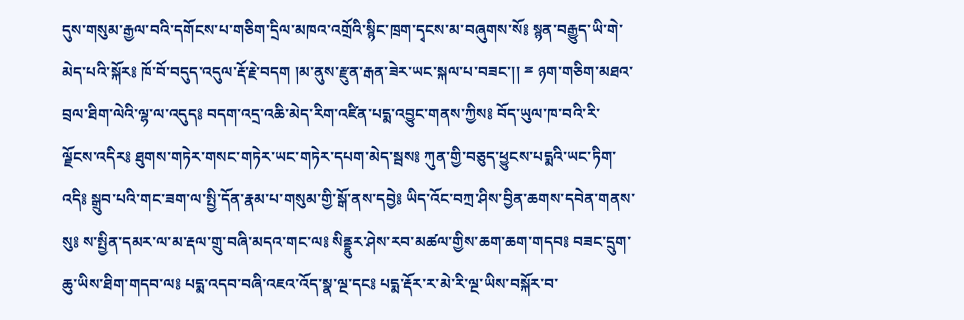དུས་གསུམ་རྒྱལ་བའི་དགོངས་པ་གཅིག་དྲིལ་མཁའ་འགྲོའི་སྙིང་ཁྲག་དྭངས་མ་བཞུགས་སོ༔ སྙན་བརྒྱུད་ཡི་གེ་མེད་པའི་སྐོར༔ ཁོ་བོ་བདུད་འདུལ་རྡོ་རྗེ་བདག །མ་ནུས་རྫུན་རྒན་ཟེར་ཡང་སྐལ་པ་བཟང་།། ྈ ཉག་གཅིག་མཐའ་བྲལ་ཐིག་ལེའི་ལྷ་ལ་འདུད༔ བདག་འདྲ་འཆི་མེད་རིག་འཛིན་པདྨ་འབྱུང་གནས་ཀྱིས༔ བོད་ཡུལ་ཁ་བའི་རི་ལྗོངས་འདིར༔ ཐུགས་གཏེར་གསང་གཏེར་ཡང་གཏེར་དཔག་མེད་སྦས༔ ཀུན་གྱི་བཅུད་ཕྱུངས་པདྨའི་ཡང་ཏིག་འདི༔ སྒྲུབ་པའི་གང་ཟག་ལ་སྤྱི་དོན་རྣམ་པ་གསུམ་གྱི་སྒོ་ནས་དབྱེ༔ ཡིད་འོང་བཀྲ་ཤིས་བྱིན་ཆགས་དབེན་གནས་སུ༔ ས་སྤྱིན་དམར་ལ་མ་རྡལ་གྲུ་བཞི་མདའ་གང་ལ༔ སིནྡྷུར་ཤེས་རབ་མཚལ་གྱིས་ཆག་ཆག་གདབ༔ བཟང་དྲུག་ཆུ་ཡིས་ཐིག་གདབ་ལ༔ པདྨ་འདབ་བཞི་འཇའ་འོད་སྣ་ལྔ་དང༔ པདྨ་རྡོར་ར་མེ་རི་ལྔ་ཡིས་བསྐོར་བ་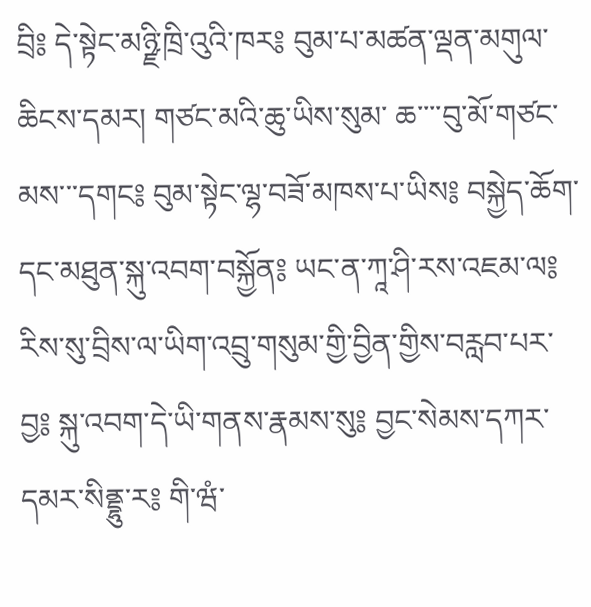བྲི༔ དེ་སྟེང་མཉྫི་ཁྲི་འུའི་ཁར༔ བུམ་པ་མཚན་ལྡན་མགུལ་ཆིངས་དམར། གཙང་མའི་ཆུ་ཡིས་སུམ་ ཆ་་་་བུ་མོ་གཙང་མས་་་དགང༔ བུམ་སྟེང་ལྷ་བཟོ་མཁས་པ་ཡིས༔ བསྐྱེད་ཆོག་དང་མཐུན་སྐུ་འབག་བསྐྱོན༔ ཡང་ན་ཀཱ་ཤི་རས་འཇམ་ལ༔ རིས་སུ་བྲིས་ལ་ཡིག་འབྲུ་གསུམ་གྱི་བྱིན་གྱིས་བརླབ་པར་བྱ༔ སྐུ་འབག་དེ་ཡི་གནས་རྣམས་སུ༔ བྱང་སེམས་དཀར་དམར་སིནྡྷུ་ར༔ གི་ཝཾ་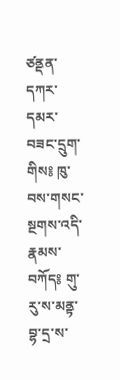ཙནྡན་དཀར་དམར་བཟང་དྲུག་གིས༔ ཁུ་བས་གསང་སྔགས་འདི་རྣམས་བཀོད༔ གུ་རུ་ས་མནྟ་བྷ་དྲ་ས་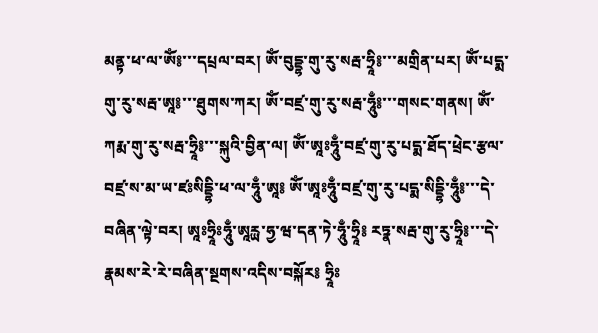མནྟ་ཕ་ལ་ཨོཾ༔་་་དཔྲལ་བར། ཨོཾ་བུདྡྷ་གུ་རུ་སརྦ་ཧྲཱི༔་་་མགྲིན་པར། ཨོཾ་པདྨ་གུ་རུ་སརྦ་ཨཱ༔་་་ཐུགས་ཀར། ཨོཾ་བཛྲ་གུ་རུ་སརྦ་ཧཱུྃ༔་་་གསང་གནས། ཨོཾ་ཀརྨ་གུ་རུ་སརྦ་ཧྲཱི༔་་་སྐུའི་བྱིན་ལ། ཨོཾ་ཨཱཿཧཱུྃ་བཛྲ་གུ་རུ་པདྨ་ཐོད་ཕྲེང་རྩལ་བཛྲ་ས་མ་ཡ་ཛཿསིདྡྷི་ཕ་ལ་ཧཱུྃ་ཨཱ༔ ཨོཾ་ཨཱཿཧཱུྃ་བཛྲ་གུ་རུ་པདྨ་སིདྡྷི་ཧཱུྃ༔་་་དེ་བཞིན་ལྟེ་བར། ཨཱཿཧྲཱིཿཧཱུྃ་ཨཱརྻ་ཧྱ་ཝ་དན་ཏེ་ཧཱུྃ་ཧྲཱི༔ རཏྣ་སརྦ་གུ་རུ་ཧྲཱི༔་་་དེ་རྣམས་རེ་རེ་བཞིན་སྔགས་འདིས་བསྐོར༔ ཧྲཱིཿ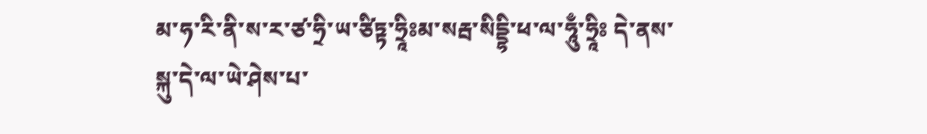མ་ཧ་རི་ནི་ས་ར་ཙ་ཧྲི་ཡ་ཙིཏྟ་ཧྲཱིཿམ་སརྦ་སིདྡྷི་ཕ་ལ་ཧཱུྃ་ཧྲཱིཿ དེ་ནས་སྐུ་དེ་ལ་ཡེ་ཤེས་པ་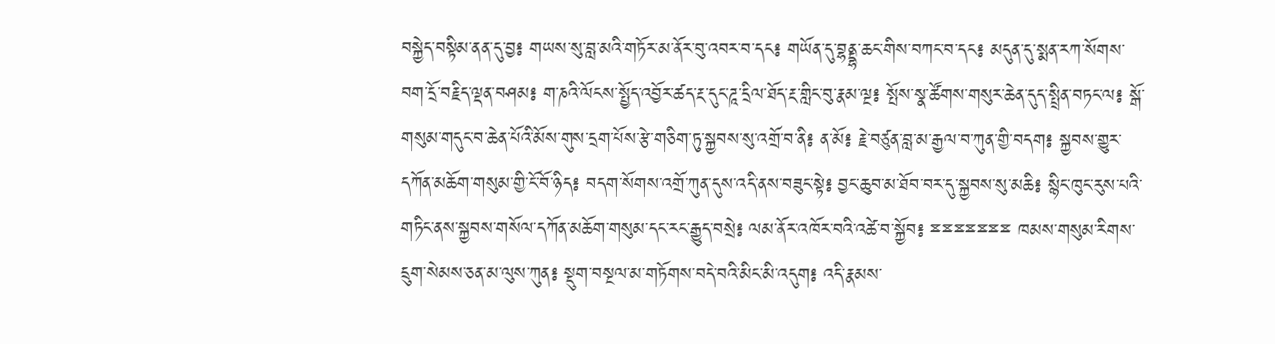བསྐྱེད་བསྟིམ་ནན་དུ་བྱ༔ གཡས་སུ་བླ་མའི་གཏོར་མ་ནོར་བུ་འབར་བ་དང༔ གཡོན་དུ་བྷནྡྷ་ཆང་གིས་བཀང་བ་དང༔ མདུན་དུ་སྨན་རཀ་སོགས་བག་དྲོ་བརྗིད་ལྡན་བཤམ༔ ག་ཎའི་ལོངས་སྤྱོད་འབྱོར་ཚད་རྔ་དུང་ཌཱ་དྲིལ་ཐོད་རྔ་གླིང་བུ་རྣམ་ལྔ༔ སྤོས་སྣ་ཚོགས་གསུར་ཆེན་དུད་སྤྲིན་བཏང་ལ༔ སྒོ་གསུམ་གདུང་བ་ཆེན་པོའི་མོས་གུས་དྲག་པོས་རྩེ་གཅིག་ཏུ་སྐྱབས་སུ་འགྲོ་བ་ནི༔ ན་མོ༔ རྗེ་བཙུན་བླ་མ་རྒྱལ་བ་ཀུན་གྱི་བདག༔ སྐྱབས་གྱུར་དཀོན་མཆོག་གསུམ་གྱི་ངོ་བོ་ཉིད༔ བདག་སོགས་འགྲོ་ཀུན་དུས་འདི་ནས་བཟུང་སྟེ༔ བྱང་ཆུབ་མ་ཐོབ་བར་དུ་སྐྱབས་སུ་མཆི༔ སྙིང་ཁུང་རུས་པའི་གཏིང་ནས་སྐྱབས་གསོལ་དཀོན་མཆོག་གསུམ་དང་རང་རྒྱུད་བསྲེ༔ ལམ་ནོར་འཁོར་བའི་འཚེ་བ་སྐྱོབ༔ ྈྈྈྈྈྈྈ ཁམས་གསུམ་རིགས་དྲུག་སེམས་ཅན་མ་ལུས་ཀུན༔ སྡུག་བསྔལ་མ་གཏོགས་བདེ་བའི་མིང་མི་འདུག༔ འདི་རྣམས་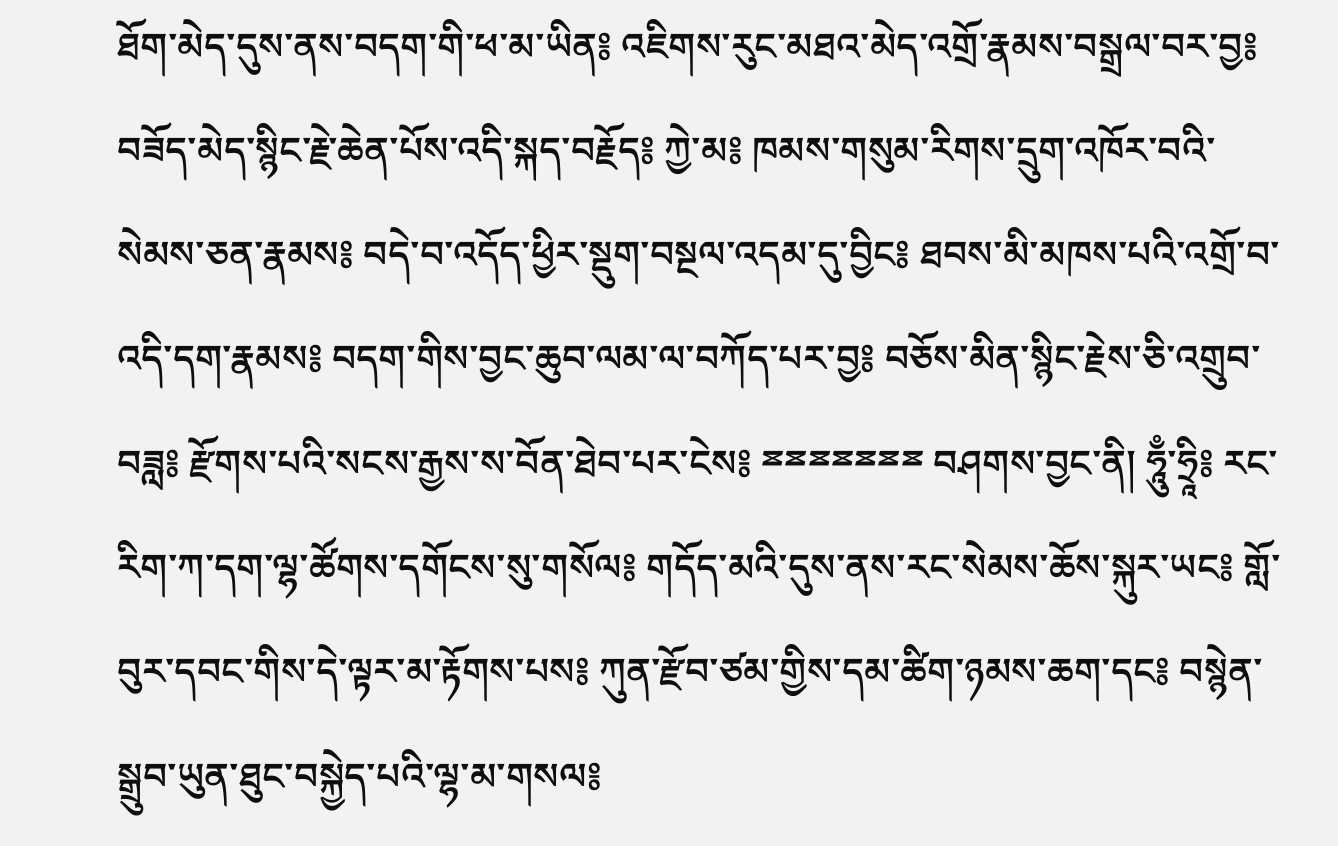ཐོག་མེད་དུས་ནས་བདག་གི་ཕ་མ་ཡིན༔ འཇིགས་རུང་མཐའ་མེད་འགྲོ་རྣམས་བསྒྲལ་བར་བྱ༔ བཟོད་མེད་སྙིང་རྗེ་ཆེན་པོས་འདི་སྐད་བརྗོད༔ ཀྱེ་མ༔ ཁམས་གསུམ་རིགས་དྲུག་འཁོར་བའི་སེམས་ཅན་རྣམས༔ བདེ་བ་འདོད་ཕྱིར་སྡུག་བསྔལ་འདམ་དུ་བྱིང༔ ཐབས་མི་མཁས་པའི་འགྲོ་བ་འདི་དག་རྣམས༔ བདག་གིས་བྱང་ཆུབ་ལམ་ལ་བཀོད་པར་བྱ༔ བཅོས་མིན་སྙིང་རྗེས་ཅི་འགྲུབ་བཟླ༔ རྫོགས་པའི་སངས་རྒྱས་ས་བོན་ཐེབ་པར་ངེས༔ ྈྈྈྈྈྈྈ བཤགས་བྱང་ནི། ཧཱུྃ་ཧྲཱི༔ རང་རིག་ཀ་དག་ལྷ་ཚོགས་དགོངས་སུ་གསོལ༔ གདོད་མའི་དུས་ནས་རང་སེམས་ཆོས་སྐུར་ཡང༔ གློ་བུར་དབང་གིས་དེ་ལྟར་མ་རྟོགས་པས༔ ཀུན་རྫོབ་ཙམ་གྱིས་དམ་ཚིག་ཉམས་ཆག་དང༔ བསྙེན་སྒྲུབ་ཡུན་ཐུང་བསྐྱེད་པའི་ལྷ་མ་གསལ༔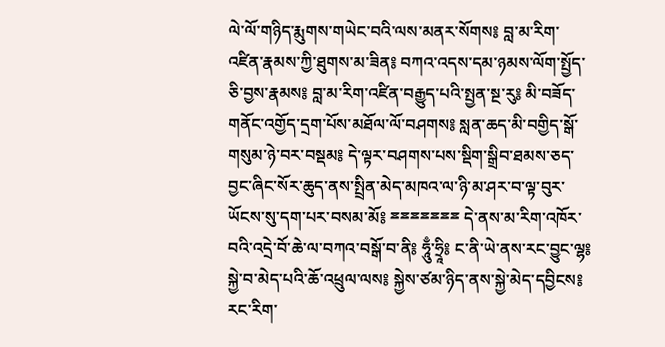ལེ་ལོ་གཉིད་རྨུགས་གཡེང་བའི་ལས་མནར་སོགས༔ བླ་མ་རིག་འཛིན་རྣམས་ཀྱི་ཐུགས་མ་ཟིན༔ བཀའ་འདས་དམ་ཉམས་ལོག་སྤྱོད་ཅི་བྱས་རྣམས༔ བླ་མ་རིག་འཛིན་བརྒྱུད་པའི་སྤྱན་སྔ་རུ༔ མི་བཟོད་གནོང་འགྱོད་དྲག་པོས་མཐོལ་ལོ་བཤགས༔ སླན་ཆད་མི་བགྱིད་སྒོ་གསུམ་ཉེ་བར་བསྡམ༔ དེ་ལྟར་བཤགས་པས་སྡིག་སྒྲིབ་ཐམས་ཅད་བྱང་ཞིང་སོར་ཆུད་ནས་སྤྲིན་མེད་མཁའ་ལ་ཉི་མ་ཤར་བ་ལྟ་བུར་ཡོངས་སུ་དག་པར་བསམ་མོ༔ ྈྈྈྈྈྈྈ དེ་ནས་མ་རིག་འཁོར་བའི་འདྲེ་བོ་ཆེ་ལ་བཀའ་བསྒོ་བ་ནི༔ ཧཱུྃ་ཧྲཱི༔ ང་ནི་ཡེ་ནས་རང་བྱུང་ལྷ༔ སྐྱེ་བ་མེད་པའི་ཆོ་འཕྲུལ་ལས༔ སྐྱེས་ཙམ་ཉིད་ནས་སྐྱེ་མེད་དབྱིངས༔ རང་རིག་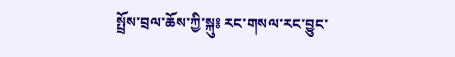སྤྲོས་བྲལ་ཆོས་ཀྱི་སྐུ༔ རང་གསལ་རང་བྱུང་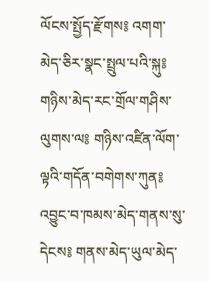ལོངས་སྤྱོད་རྫོགས༔ འགག་མེད་ཅིར་སྣང་སྤྲུལ་པའི་སྐུ༔ གཉིས་མེད་རང་གྲོལ་གཤིས་ལུགས་ལ༔ གཉིས་འཛིན་ལོག་ལྟའི་གདོན་བགེགས་ཀུན༔ འབྱུང་བ་ཁམས་མེད་གནས་སུ་དེངས༔ གནས་མེད་ཡུལ་མེད་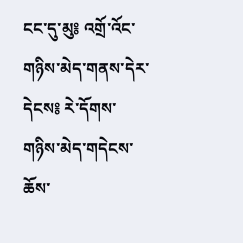ངང་དུ་མུ༔ འགྲོ་འོང་གཉིས་མེད་གནས་དེར་དེངས༔ རེ་དོགས་གཉིས་མེད་གདེངས་ཆོས་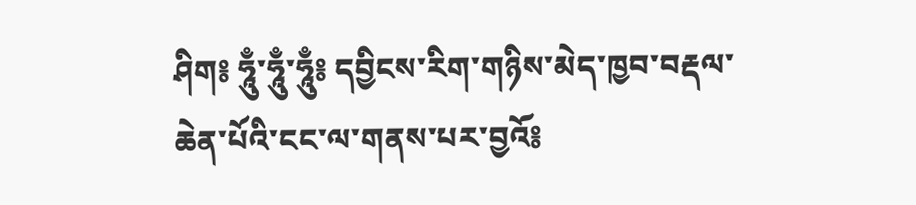ཤིག༔ ཧཱུྃ་ཧཱུྃ་ཧཱུྃ༔ དབྱིངས་རིག་གཉིས་མེད་ཁྱབ་བརྡལ་ཆེན་པོའི་ངང་ལ་གནས་པར་བྱའོ༔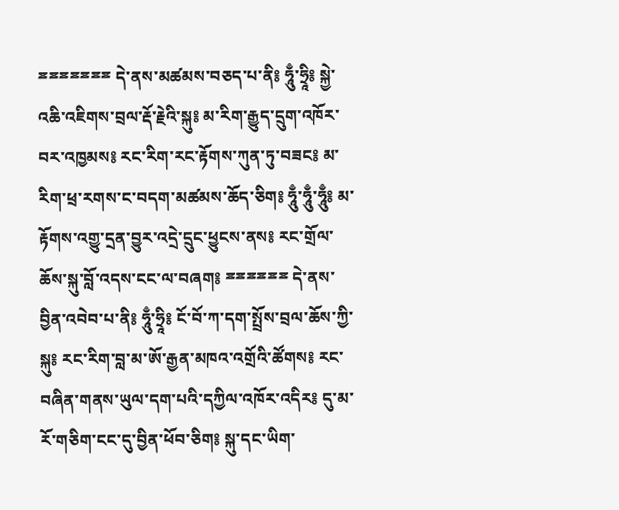ྈྈྈྈྈྈྈ དེ་ནས་མཚམས་བཅད་པ་ནི༔ ཧཱུྃ་ཧྲཱི༔ སྐྱེ་འཆི་འཇིགས་བྲལ་རྡོ་རྗེའི་སྐུ༔ མ་རིག་རྒྱུད་དྲུག་འཁོར་བར་འཁྱམས༔ རང་རིག་རང་རྟོགས་ཀུན་ཏུ་བཟང༔ མ་རིག་ཕྲ་རགས་ང་བདག་མཚམས་ཆོད་ཅིག༔ ཧཱུྃ་ཧཱུྃ་ཧཱུྃ༔ མ་རྟོགས་འགྱུ་དྲན་བྱུར་འདྲེ་དྲུང་ཕྱུངས་ནས༔ རང་གྲོལ་ཆོས་སྐུ་བློ་འདས་ངང་ལ་བཞག༔ ྈྈྈྈྈྈ དེ་ནས་བྱིན་འབེབ་པ་ནི༔ ཧཱུྃ་ཧྲཱི༔ ངོ་བོ་ཀ་དག་སྤྲོས་བྲལ་ཆོས་ཀྱི་སྐུ༔ རང་རིག་བླ་མ་ཨོ་རྒྱན་མཁའ་འགྲོའི་ཚོགས༔ རང་བཞིན་གནས་ཡུལ་དག་པའི་དཀྱིལ་འཁོར་འདིར༔ དུ་མ་རོ་གཅིག་ངང་དུ་བྱིན་ཕོབ་ཅིག༔ སྐུ་དང་ཡིག་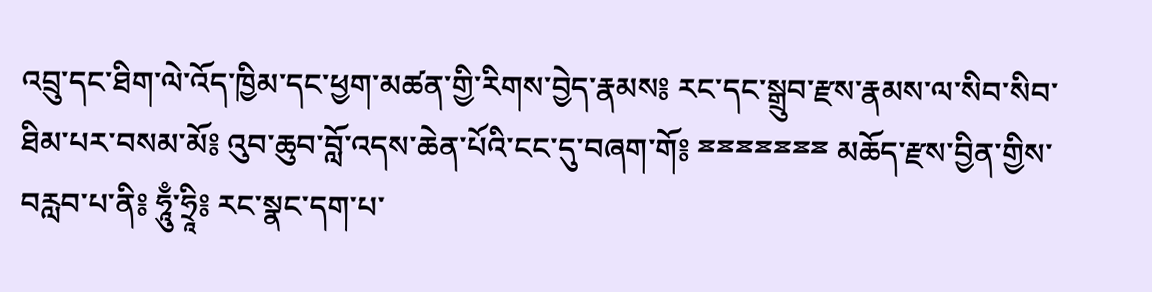འབྲུ་དང་ཐིག་ལེ་འོད་ཁྱིམ་དང་ཕྱག་མཚན་གྱི་རིགས་བྱེད་རྣམས༔ རང་དང་སྒྲུབ་རྫས་རྣམས་ལ་སིབ་སིབ་ཐིམ་པར་བསམ་མོ༔ འུབ་ཆུབ་བློ་འདས་ཆེན་པོའི་ངང་དུ་བཞག་གོ༔ ྈྈྈྈྈྈྈ མཆོད་རྫས་བྱིན་གྱིས་བརླབ་པ་ནི༔ ཧཱུྃ་ཧྲཱི༔ རང་སྣང་དག་པ་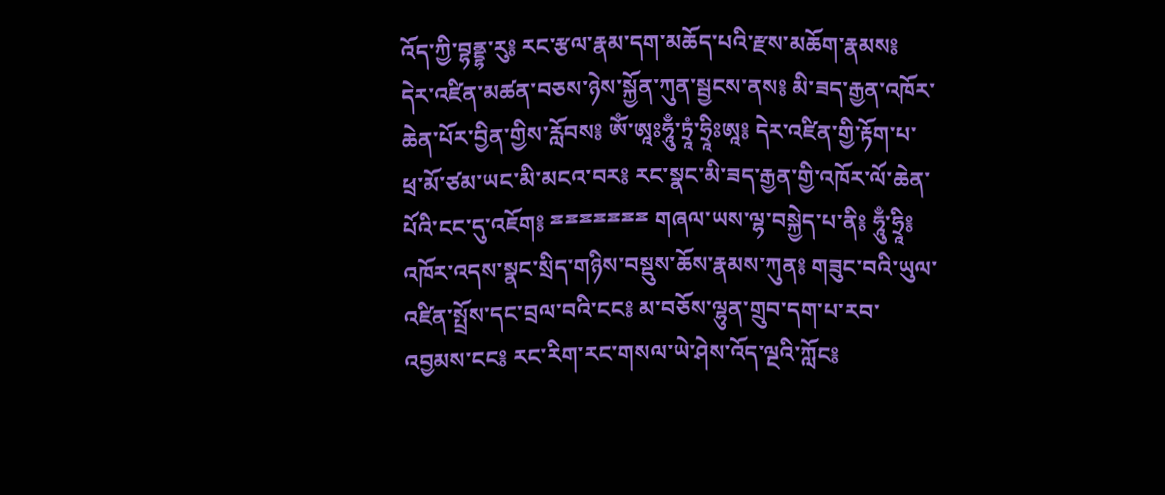འོད་ཀྱི་བྷནྡྷ་རུ༔ རང་རྩལ་རྣམ་དག་མཆོད་པའི་རྫས་མཆོག་རྣམས༔ དེར་འཛིན་མཚན་བཅས་ཉེས་སྐྱོན་ཀུན་སྦྱངས་ནས༔ མི་ཟད་རྒྱན་འཁོར་ཆེན་པོར་བྱིན་གྱིས་རློབས༔ ཨོཾ་ཨཱཿཧཱུྃ་ཏྲཱཾ་ཧྲཱིཿཨཱ༔ དེར་འཛིན་གྱི་རྟོག་པ་ཕྲ་མོ་ཙམ་ཡང་མི་མངའ་བར༔ རང་སྣང་མི་ཟད་རྒྱན་གྱི་འཁོར་ལོ་ཆེན་པོའི་ངང་དུ་འཇོག༔ ྈྈྈྈྈྈྈ གཞལ་ཡས་ལྷ་བསྐྱེད་པ་ནི༔ ཧཱུྃ་ཧྲཱི༔ འཁོར་འདས་སྣང་སྲིད་གཉིས་བསྡུས་ཆོས་རྣམས་ཀུན༔ གཟུང་བའི་ཡུལ་འཛིན་སྤྲོས་དང་བྲལ་བའི་ངང༔ མ་བཅོས་ལྷུན་གྲུབ་དག་པ་རབ་འབྱམས་ངང༔ རང་རིག་རང་གསལ་ཡེ་ཤེས་འོད་ལྔའི་ཀློང༔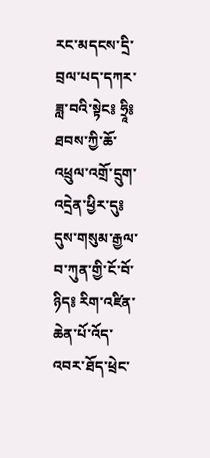རང་མདངས་དྲི་བྲལ་པད་དཀར་ཟླ་བའི་སྟེང༔ ཧྲཱི༔ ཐབས་ཀྱི་ཆོ་འཕྲུལ་འགྲོ་དྲུག་འདྲེན་ཕྱིར་དུ༔ དུས་གསུམ་རྒྱལ་བ་ཀུན་གྱི་ངོ་བོ་ཉིད༔ རིག་འཛིན་ཆེན་པོ་འོད་འབར་ཐོད་ཕྲེང་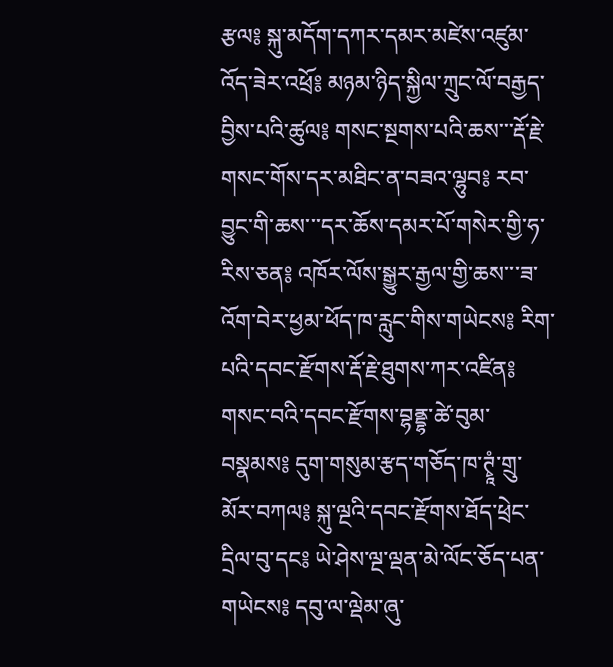རྩལ༔ སྐུ་མདོག་དཀར་དམར་མཛེས་འཛུམ་འོད་ཟེར་འཕྲོ༔ མཉམ་ཉིད་སྐྱིལ་ཀྲུང་ལོ་བརྒྱད་བྱིས་པའི་ཚུལ༔ གསང་སྔགས་པའི་ཆས་་་རྡོ་རྗེ་གསང་གོས་དར་མཐིང་ན་བཟའ་ལྷུབ༔ རབ་བྱུང་གི་ཆས་་་དར་ཆོས་དམར་པོ་གསེར་གྱི་ཧ་རིས་ཅན༔ འཁོར་ལོས་སྒྱུར་རྒྱལ་གྱི་ཆས་་་ཟ་འོག་བེར་ཕྱམ་ཕོད་ཁ་རླུང་གིས་གཡེངས༔ རིག་པའི་དབང་རྫོགས་རྡོ་རྗེ་ཐུགས་ཀར་འཛིན༔ གསང་བའི་དབང་རྫོགས་བྷནྡྷ་ཚེ་བུམ་བསྣམས༔ དུག་གསུམ་རྩད་གཅོད་ཁ་ཊྭཱཾ་གྲུ་མོར་བཀལ༔ སྐུ་ལྔའི་དབང་རྫོགས་ཐོད་ཕྲེང་དྲིལ་བུ་དང༔ ཡེ་ཤེས་ལྔ་ལྡན་མེ་ལོང་ཅོད་པན་གཡེངས༔ དབུ་ལ་ལྡེམ་ཞུ་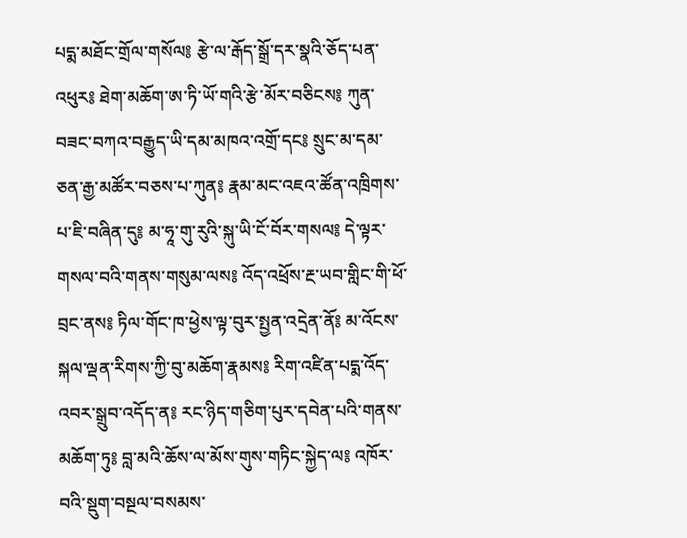པདྨ་མཐོང་གྲོལ་གསོལ༔ རྩེ་ལ་རྒོད་སྒྲོ་དར་སྣའི་ཅོད་པན་འཕུར༔ ཐེག་མཆོག་ཨ་ཏི་ཡོ་གའི་རྩེ་མོར་བཅིངས༔ ཀུན་བཟང་བཀའ་བརྒྱུད་ཡི་དམ་མཁའ་འགྲོ་དང༔ སྲུང་མ་དམ་ཅན་རྒྱ་མཚོར་བཅས་པ་ཀུན༔ རྣམ་མང་འཇའ་ཚོན་འཁྲིགས་པ་ཇི་བཞིན་དུ༔ མ་ཧཱ་གུ་རུའི་སྐུ་ཡི་ངོ་བོར་གསལ༔ དེ་ལྟར་གསལ་བའི་གནས་གསུམ་ལས༔ འོད་འཕྲོས་རྔ་ཡབ་གླིང་གི་ཕོ་བྲང་ནས༔ ཏིལ་གོང་ཁ་ཕྱེས་ལྟ་བུར་སྤྱན་འདྲེན་ནོ༔ མ་འོངས་སྐལ་ལྡན་རིགས་ཀྱི་བུ་མཆོག་རྣམས༔ རིག་འཛིན་པདྨ་འོད་འབར་སྒྲུབ་འདོད་ན༔ རང་ཉིད་གཅིག་པུར་དབེན་པའི་གནས་མཆོག་ཏུ༔ བླ་མའི་ཆོས་ལ་མོས་གུས་གཏིང་སྐྱེད་ལ༔ འཁོར་བའི་སྡུག་བསྔལ་བསམས་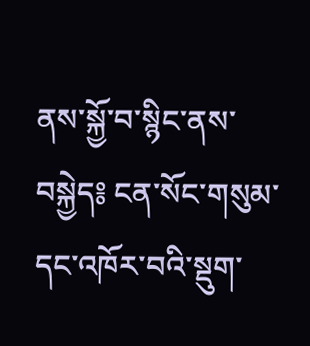ནས་སྐྱོ་བ་སྙིང་ནས་བསྐྱེད༔ ངན་སོང་གསུམ་དང་འཁོར་བའི་སྡུག་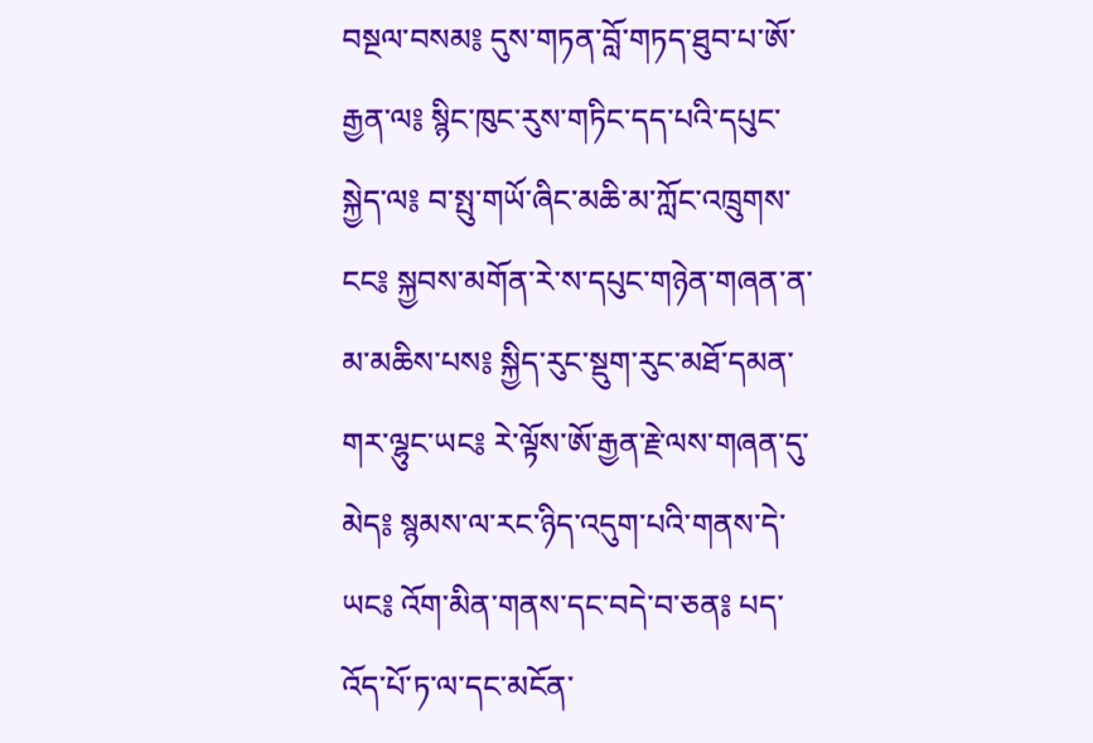བསྔལ་བསམ༔ དུས་གཏན་བློ་གཏད་ཐུབ་པ་ཨོ་རྒྱན་ལ༔ སྙིང་ཁུང་རུས་གཏིང་དད་པའི་དཔུང་སྐྱེད་ལ༔ བ་སྤུ་གཡོ་ཞིང་མཆི་མ་ཀློང་འཁྲུགས་ངང༔ སྐྱབས་མགོན་རེ་ས་དཔུང་གཉེན་གཞན་ན་མ་མཆིས་པས༔ སྐྱིད་རུང་སྡུག་རུང་མཐོ་དམན་གར་ལྷུང་ཡང༔ རེ་ལྟོས་ཨོ་རྒྱན་རྗེ་ལས་གཞན་དུ་མེད༔ སྙམས་ལ་རང་ཉིད་འདུག་པའི་གནས་དེ་ཡང༔ འོག་མིན་གནས་དང་བདེ་བ་ཅན༔ པད་འོད་པོ་ཏ་ལ་དང་མངོན་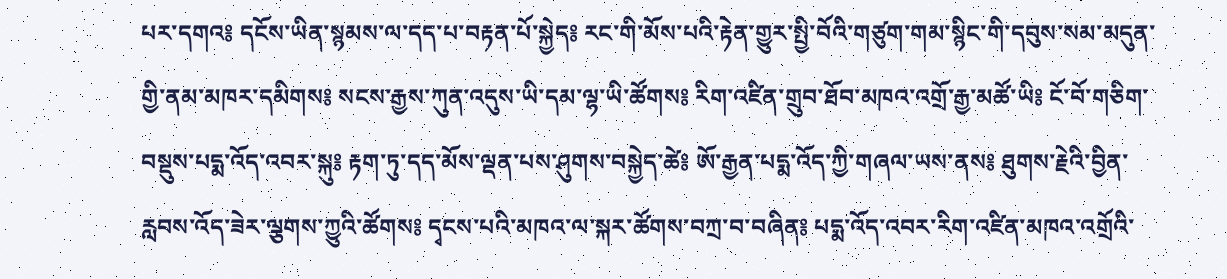པར་དགའ༔ དངོས་ཡིན་སྙམས་ལ་དད་པ་བརྟན་པོ་སྐྱེད༔ རང་གི་མོས་པའི་རྟེན་གྱུར་སྤྱི་བོའི་གཙུག་གམ་སྙིང་གི་དབུས་སམ་མདུན་གྱི་ནམ་མཁར་དམིགས༔ སངས་རྒྱས་ཀུན་འདུས་ཡི་དམ་ལྷ་ཡི་ཚོགས༔ རིག་འཛིན་གྲུབ་ཐོབ་མཁའ་འགྲོ་རྒྱ་མཚོ་ཡི༔ ངོ་བོ་གཅིག་བསྡུས་པདྨ་འོད་འབར་སྐུ༔ རྟག་ཏུ་དད་མོས་ལྡན་པས་ཤུགས་བསྐྱེད་ཚེ༔ ཨོ་རྒྱན་པདྨ་འོད་ཀྱི་གཞལ་ཡས་ནས༔ ཐུགས་རྗེའི་བྱིན་རླབས་འོད་ཟེར་ལྕགས་ཀྱུའི་ཚོགས༔ དྭངས་པའི་མཁའ་ལ་སྐར་ཚོགས་བཀྲ་བ་བཞིན༔ པདྨ་འོད་འབར་རིག་འཛིན་མཁའ་འགྲོའི་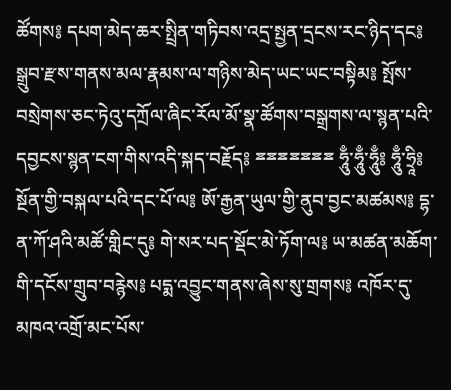ཚོགས༔ དཔག་མེད་ཆར་སྤྲིན་གཏིབས་འདྲ་སྤྱན་དྲངས་རང་ཉིད་དང༔ སྒྲུབ་རྫས་གནས་མལ་རྣམས་ལ་གཉིས་མེད་ཡང་ཡང་བསྟིམ༔ སྤོས་བསྲེགས་ཅང་ཏེའུ་དཀྲོལ་ཞིང་རོལ་མོ་སྣ་ཚོགས་བསྒྲགས་ལ་སྙན་པའི་དབྱངས་སྙན་ངག་གིས་འདི་སྐད་བརྗོད༔ ྈྈྈྈྈྈྈ ཧཱུྃ་ཧཱུྃ་ཧཱུྃ༔ ཧཱུྃ་ཧྲཱི༔ སྔོན་གྱི་བསྐལ་པའི་དང་པོ་ལ༔ ཨོ་རྒྱན་ཡུལ་གྱི་ནུབ་བྱང་མཚམས༔ དྷ་ན་ཀོ་ཤའི་མཚོ་གླིང་དུ༔ གེ་སར་པད་སྡོང་མེ་ཏོག་ལ༔ ཡ་མཚན་མཆོག་གི་དངོས་གྲུབ་བརྙེས༔ པདྨ་འབྱུང་གནས་ཞེས་སུ་གྲགས༔ འཁོར་དུ་མཁའ་འགྲོ་མང་པོས་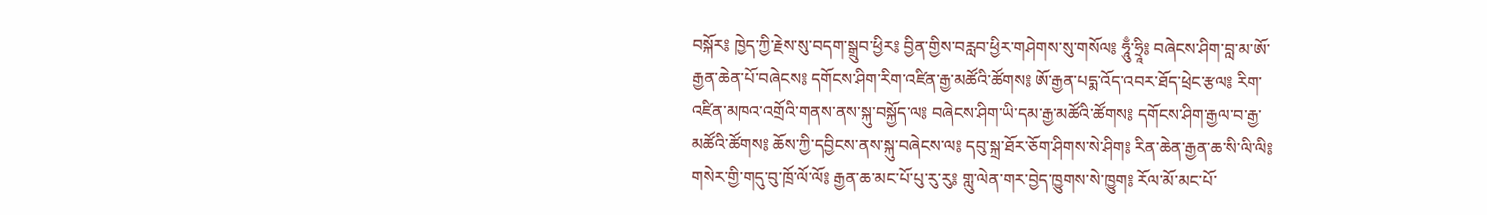བསྐོར༔ ཁྱེད་ཀྱི་རྗེས་སུ་བདག་སྒྲུབ་ཕྱིར༔ བྱིན་གྱིས་བརླབ་ཕྱིར་གཤེགས་སུ་གསོལ༔ ཧཱུྃ་ཧྲཱི༔ བཞེངས་ཤིག་བླ་མ་ཨོ་རྒྱན་ཆེན་པོ་བཞེངས༔ དགོངས་ཤིག་རིག་འཛིན་རྒྱ་མཚོའི་ཚོགས༔ ཨོ་རྒྱན་པདྨ་འོད་འབར་ཐོད་ཕྲེང་རྩལ༔ རིག་འཛིན་མཁའ་འགྲོའི་གནས་ནས་སྐུ་བསྐྱོད་ལ༔ བཞེངས་ཤིག་ཡི་དམ་རྒྱ་མཚོའི་ཚོགས༔ དགོངས་ཤིག་རྒྱལ་བ་རྒྱ་མཚོའི་ཚོགས༔ ཆོས་ཀྱི་དབྱིངས་ནས་སྐུ་བཞེངས་ལ༔ དབུ་སྐྲ་ཐོར་ཅོག་ཤིགས་སེ་ཤིག༔ རིན་ཆེན་རྒྱན་ཆ་སི་ལི་ལི༔ གསེར་གྱི་གདུ་བུ་ཁྲོ་ལོ་ལོ༔ རྒྱན་ཆ་མང་པོ་པུ་རུ་རུ༔ གླུ་ལེན་གར་བྱེད་ཁྱུགས་སེ་ཁྱུག༔ རོལ་མོ་མང་པོ་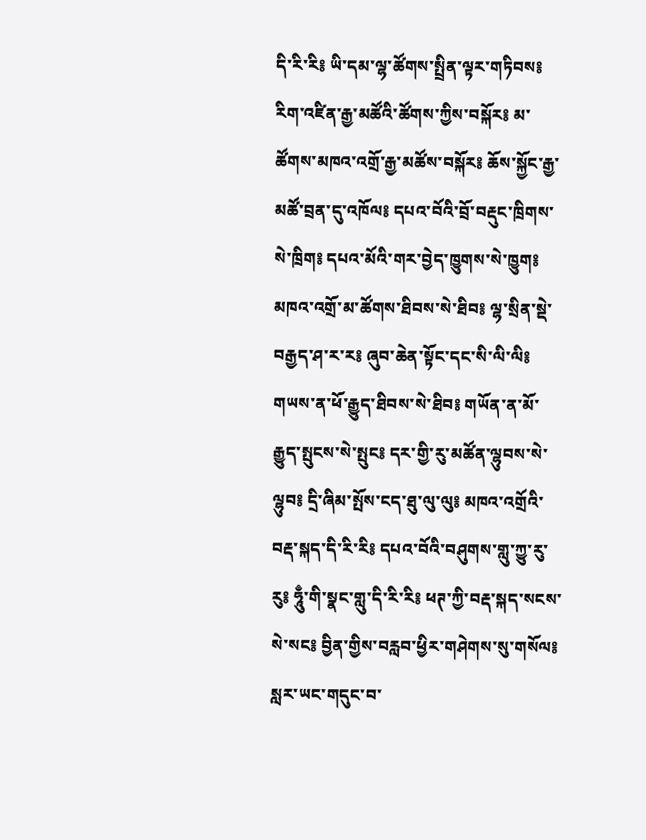དི་རི་རི༔ ཡི་དམ་ལྷ་ཚོགས་སྤྲིན་ལྟར་གཏིབས༔ རིག་འཛིན་རྒྱ་མཚོའི་ཚོགས་ཀྱིས་བསྐོར༔ མ་ཚོགས་མཁའ་འགྲོ་རྒྱ་མཚོས་བསྐོར༔ ཆོས་སྐྱོང་རྒྱ་མཚོ་བྲན་དུ་འཁོལ༔ དཔའ་བོའི་བྲོ་བརྡུང་ཁྲིགས་སེ་ཁྲིག༔ དཔའ་མོའི་གར་བྱེད་ཁྱུགས་སེ་ཁྱུག༔ མཁའ་འགྲོ་མ་ཚོགས་ཐིབས་སེ་ཐིབ༔ ལྷ་སྲིན་སྡེ་བརྒྱད་ཤ་ར་ར༔ ཞུབ་ཆེན་སྟོང་དང་སི་ལི་ལི༔ གཡས་ན་ཕོ་རྒྱུད་ཐིབས་སེ་ཐིབ༔ གཡོན་ན་མོ་རྒྱུད་སྤུངས་སེ་སྤུང༔ དར་གྱི་རུ་མཚོན་ལྷུབས་སེ་ལྷུབ༔ དྲི་ཞིམ་སྤོས་ངད་ཐུ་ལུ་ལུ༔ མཁའ་འགྲོའི་བརྡ་སྐད་དི་རི་རི༔ དཔའ་བོའི་བཤུགས་གླུ་ཀྱུ་རུ་རུ༔ ཧཱུྃ་གི་སྣང་གླུ་དི་རི་རི༔ ཕཊ་ཀྱི་བརྡ་སྐད་སངས་སེ་སང༔ བྱིན་གྱིས་བརླབ་ཕྱིར་གཤེགས་སུ་གསོལ༔ སླར་ཡང་གདུང་བ་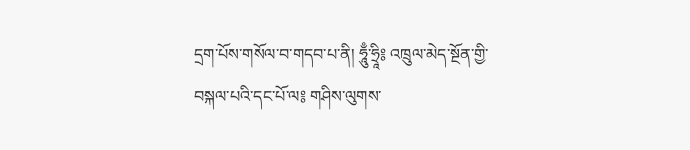དྲག་པོས་གསོལ་བ་གདབ་པ་ནི། ཧཱུྃ་ཧྲཱི༔ འཁྲུལ་མེད་སྔོན་གྱི་བསྐལ་པའི་དང་པོ་ལ༔ གཤིས་ལུགས་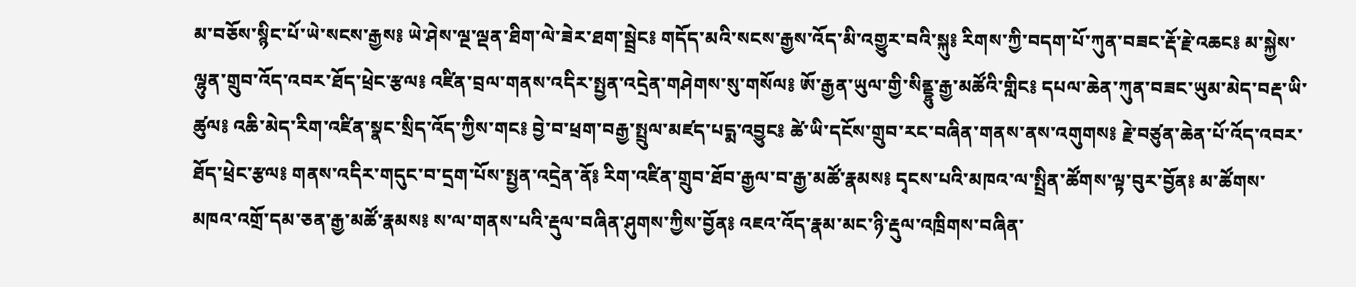མ་བཅོས་སྙིང་པོ་ཡེ་སངས་རྒྱས༔ ཡེ་ཤེས་ལྔ་ལྡན་ཐིག་ལེ་ཟེར་ཐག་སྦྲེང༔ གདོད་མའི་སངས་རྒྱས་འོད་མི་འགྱུར་བའི་སྐུ༔ རིགས་ཀྱི་བདག་པོ་ཀུན་བཟང་རྡོ་རྗེ་འཆང༔ མ་སྐྱེས་ལྷུན་གྲུབ་འོད་འབར་ཐོད་ཕྲེང་རྩལ༔ འཛིན་བྲལ་གནས་འདིར་སྤྱན་འདྲེན་གཤེགས་སུ་གསོལ༔ ཨོ་རྒྱན་ཡུལ་གྱི་སིནྡྷུ་རྒྱ་མཚོའི་གླིང༔ དཔལ་ཆེན་ཀུན་བཟང་ཡུམ་མེད་བརྡ་ཡི་ཚུལ༔ འཆི་མེད་རིག་འཛིན་སྣང་སྲིད་འོད་ཀྱིས་གང༔ བྱེ་བ་ཕྲག་བརྒྱ་སྤྲུལ་མཛད་པདྨ་འབྱུང༔ ཚེ་ཡི་དངོས་གྲུབ་རང་བཞིན་གནས་ནས་འགུགས༔ རྗེ་བཙུན་ཆེན་པོ་འོད་འབར་ཐོད་ཕྲེང་རྩལ༔ གནས་འདིར་གདུང་བ་དྲག་པོས་སྤྱན་འདྲེན་ནོ༔ རིག་འཛིན་གྲུབ་ཐོབ་རྒྱལ་བ་རྒྱ་མཚོ་རྣམས༔ དྭངས་པའི་མཁའ་ལ་སྤྲིན་ཚོགས་ལྟ་བུར་བྱོན༔ མ་ཚོགས་མཁའ་འགྲོ་དམ་ཅན་རྒྱ་མཚོ་རྣམས༔ ས་ལ་གནས་པའི་རྡུལ་བཞིན་ཤུགས་ཀྱིས་བྱོན༔ འཇའ་འོད་རྣམ་མང་ཉི་རྡུལ་འཁྲིགས་བཞིན་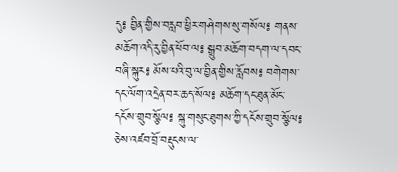དུ༔ བྱིན་གྱིས་བརླབ་ཕྱིར་གཤེགས་སུ་གསོལ༔ གནས་མཆོག་འདི་རུ་བྱིན་ཕོབ་ལ༔ སྒྲུབ་མཆོག་བདག་ལ་དབང་བཞི་སྐུར༔ མོས་པའི་བུ་ལ་བྱིན་གྱིས་རློབས༔ བགེགས་དང་ལོག་འདྲེན་བར་ཆད་སོལ༔ མཆོག་དང་ཐུན་མོང་དངོས་གྲུབ་སྩོལ༔ སྐུ་གསུང་ཐུགས་ཀྱི་དངོས་གྲུབ་སྩོལ༔ ཅེས་འཛབ་བྲོ་བརྡུངས་ལ་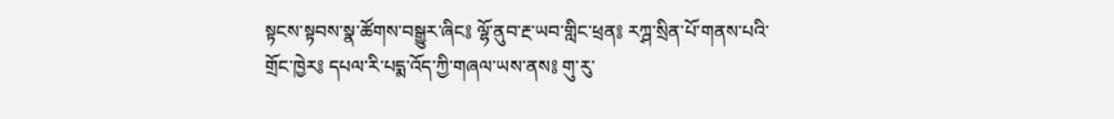སྟངས་སྟབས་སྣ་ཚོགས་བསྒྱུར་ཞིང༔ ལྷོ་ནུབ་རྔ་ཡབ་གླིང་ཕྲན༔ རཀྴ་སྲིན་པོ་གནས་པའི་གྲོང་ཁྱེར༔ དཔལ་རི་པདྨ་འོད་ཀྱི་གཞལ་ཡས་ནས༔ གུ་རུ་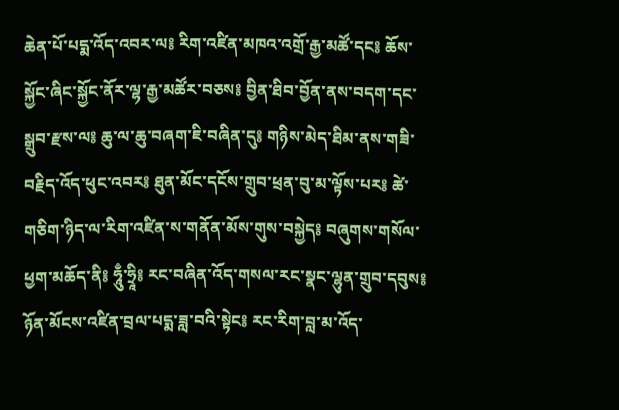ཆེན་པོ་པདྨ་འོད་འབར་ལ༔ རིག་འཛིན་མཁའ་འགྲོ་རྒྱ་མཚོ་དང༔ ཆོས་སྐྱོང་ཞིང་སྐྱོང་ནོར་ལྷ་རྒྱ་མཚོར་བཅས༔ བྱིན་ཐིབ་བྱོན་ནས་བདག་དང་སྒྲུབ་རྫས་ལ༔ ཆུ་ལ་ཆུ་བཞག་ཇི་བཞིན་དུ༔ གཉིས་མེད་ཐིམ་ནས་གཟི་བརྗིད་འོད་ཕུང་འབར༔ ཐུན་མོང་དངོས་གྲུབ་ཕྲན་བུ་མ་ལྟོས་པར༔ ཚེ་གཅིག་ཉིད་ལ་རིག་འཛིན་ས་གནོན་མོས་གུས་བསྐྱེད༔ བཞུགས་གསོལ་ཕྱག་མཆོད་ནི༔ ཧཱུྃ་ཧྲཱི༔ རང་བཞིན་འོད་གསལ་རང་སྣང་ལྷུན་གྲུབ་དབུས༔ ཉོན་མོངས་འཛིན་བྲལ་པདྨ་ཟླ་བའི་སྟེང༔ རང་རིག་བླ་མ་འོད་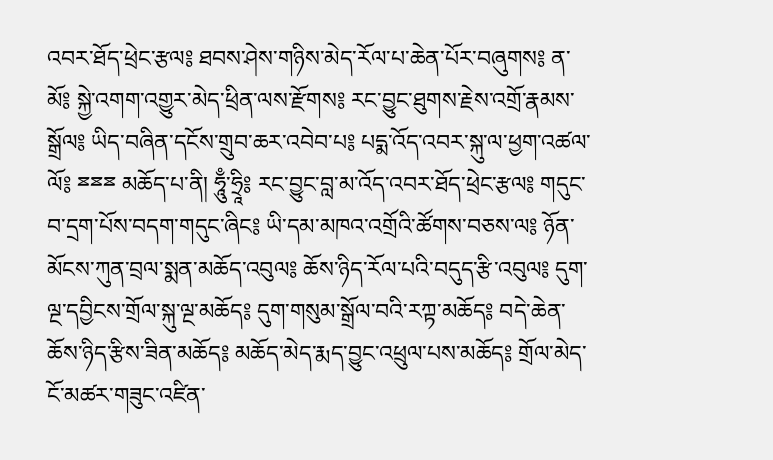འབར་ཐོད་ཕྲེང་རྩལ༔ ཐབས་ཤེས་གཉིས་མེད་རོལ་པ་ཆེན་པོར་བཞུགས༔ ན་མོ༔ སྐྱེ་འགག་འགྱུར་མེད་ཕྲིན་ལས་རྫོགས༔ རང་བྱུང་ཐུགས་རྗེས་འགྲོ་རྣམས་སྒྲོལ༔ ཡིད་བཞིན་དངོས་གྲུབ་ཆར་འབེབ་པ༔ པདྨ་འོད་འབར་སྐུ་ལ་ཕྱག་འཚལ་ལོ༔ ྈྈྈ མཆོད་པ་ནི། ཧཱུྃ་ཧྲཱི༔ རང་བྱུང་བླ་མ་འོད་འབར་ཐོད་ཕྲེང་རྩལ༔ གདུང་བ་དྲག་པོས་བདག་གདུང་ཞིང༔ ཡི་དམ་མཁའ་འགྲོའི་ཚོགས་བཅས་ལ༔ ཉོན་མོངས་ཀུན་བྲལ་སྨན་མཆོད་འབུལ༔ ཆོས་ཉིད་རོལ་པའི་བདུད་རྩི་འབུལ༔ དུག་ལྔ་དབྱིངས་གྲོལ་སྐུ་ལྔ་མཆོད༔ དུག་གསུམ་སྒྲོལ་བའི་རཀྟ་མཆོད༔ བདེ་ཆེན་ཆོས་ཉིད་རྩིས་ཟིན་མཆོད༔ མཆོད་མེད་རྨད་བྱུང་འཕྲུལ་པས་མཆོད༔ གྲོལ་མེད་ངོ་མཚར་གཟུང་འཛིན་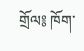གྲོལ༔ ཁོག་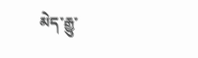མེད་རྒྱུ་